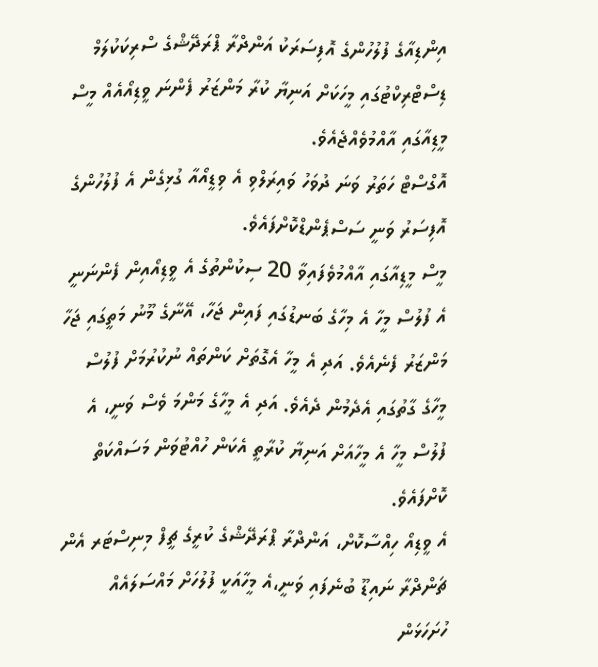އިންޑިއާގެ ފުލުހުންގެ އޮފިސަރަކު އަންދްރާ ޕްރަދޭޝްގެ ސްރިކަކުލަމް ޑިސްޓްރިކްޓުގައި މީހަކަށް އަނިޔާ ކުރާ މަންޒަރު ފެންނަ ވީޑިއޯއެއް މީސް މީޑިއާގައި އާއްމުވެއްޖެއެވެ.
އޮގްސްޓް ހަތަރު ވަނަ ދުވަހު ވައިރަލްވި އެ ވިޑީއޯއާ ގުޅިގެން އެ ފުލުހުންގެ އޮފިސަރު ވަނީ ސަސްޕެންޑްކޮށްފައެވެ.
މީސް މީޑިއާގައި އާއްމުވެފައިވާ 20 ސިކުންތުގެ އެ ވީޑިއޯއިން ފެންނަނީ އެ ފުލުސް މީހާ އެ މިހާގެ ބަނޑުގައި ފައިން ޖަހާ، އޭނާގެ މޫނު މަތީގައި ޖަހާ މަންޒަރު ފެނެއެވެ. އަދި އެ މީހާ އެގޮތަށް ކަންތައް ނުކުރުމަށް ފުލުސް މީހާގެ ގާތުގައި އެދެމުން ދެއެވެ. އަދި އެ މީހާގެ މަންމަ ވެސް ވަނީ، އެ ފުލުސް މީހާ އެ މީހާއަށް އަނިޔާ ކުރާތީ އެކަން ހުއްޓުވަން މަސައްކަތް ކޮށްފައެވެ.
އެ ވީޑިއޯ ހިއްސާކޮށް، އަންދްރާ ޕްރަދޭޝްގެ ކުރީގެ ޗީފް މިނިސްޓަރ އެން ޗަންދްރާ ނައިޑޫ ބުނެފައި ވަނީ،އެ މީހާއަކީ ފުލުހަށް މައްސަލައެއް ހުށަހަޅަން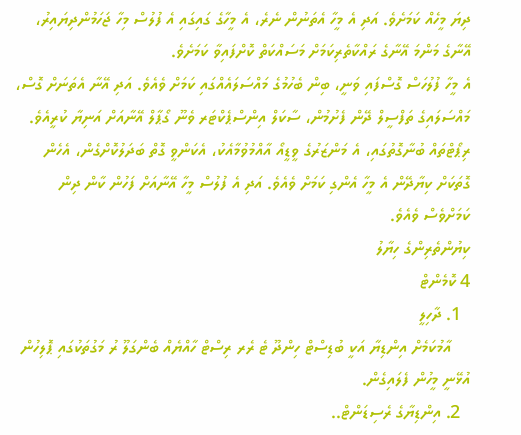ދިޔަ މީހެއް ކަމަށެވެ. އަދި އެ މީހާ އެތަނުން ނެރެ، އެ މީހާގެ ގައިގައި އެ ފުލުސް މިހާ ޖަހަމުންދިޔައިރު، އޭނާގެ މަންމަ އޭނާގެ ރައްކާތެރިކަމަށް މަސައްކަތް ކޮށްފައިވާ ކަމަށެވެ.
އެ މީހާ ފުލުހަސް ގޮސްފައި ވަނީ، ބިން ބެހުމުގެ މައްސަލައެއްގައި ކަމަށް ވެއެވެ. އަދި އޭނާ އެތަނަށް ގޮސް، މައްސަލައިގެ ތަފްސީލް ދޭން ފެށުމުން، ސާކަލް އިންސްޕެކްޓަރ ވެނޫ ގޯޕާލް އޭނާއަށް އަނިޔާ ކުރީއެވެ.
ރިޕޯޓްތައް ބުނާގޮތުގައި، އެ މަންޒަރުގެ ވީޑީއޯ އާއްމުވުމާއެކު، އެކަންވީ ގޮތް ބަދަލުކޮށްގެން، އެހެން ގޮތަކަށް ކިޔާދޭން އެ މީހާ އެންގި ކަމަށް ވެއެވެ. އަދި އެ ފުލުސް މީހާ އޭނާއަށް ފަހުން ކާން ދިން ކަމަށްވެސް ވެއެވެ.
ކިޔުންތެރިންގެ ހިޔާލު
4 ކޮމެންޓް
  1. ދާހިލީ
    އާމުކަމެށް އިންޑިޔާ އަކީ ބުޑިސްޓް ހިންދޫ ޓެ ރެރ ރިސްޓް ހާއްޔެއް ބެންގަލޫ ރު މަގުތަކުގައި ޕޮލިހުން އުޅޭނީ މީހުން ފެލައިގެން.
  2. އިންޑިޔާގެ ރެސިޑަންޓް..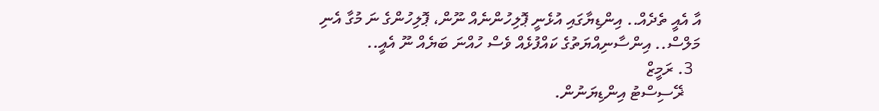އާ އެއީ ތެދެއް.. އިންޑިޔާގައި އުޅެނީ ޕޮލިހުންނެއް ނޫން، ޕޮލިހުންގެ ނަ މުގާ އެނި މަލްސް.. އިންސާނިއްޔަތުގެ ކައްފުޅެއް ވެސް ހުއްނަ ބަޔެއް ނޫ އެއީ..
  3. ރަމީޒް
    ޜޭސިސްޓު އިންޑިޔަނުން.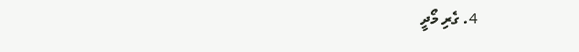4. ގެރި މޯދީ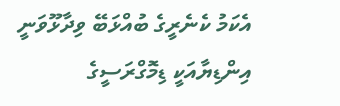އެކަމު ކެނެރީގެ ބުއްޅަބޭ ވިދާޅޫވަނީ އިންޑިޔާއަކީ ޑިމޮގްރަސީގެ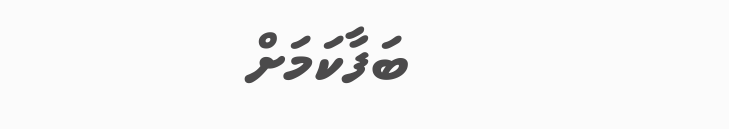ބަފާކަމަށް